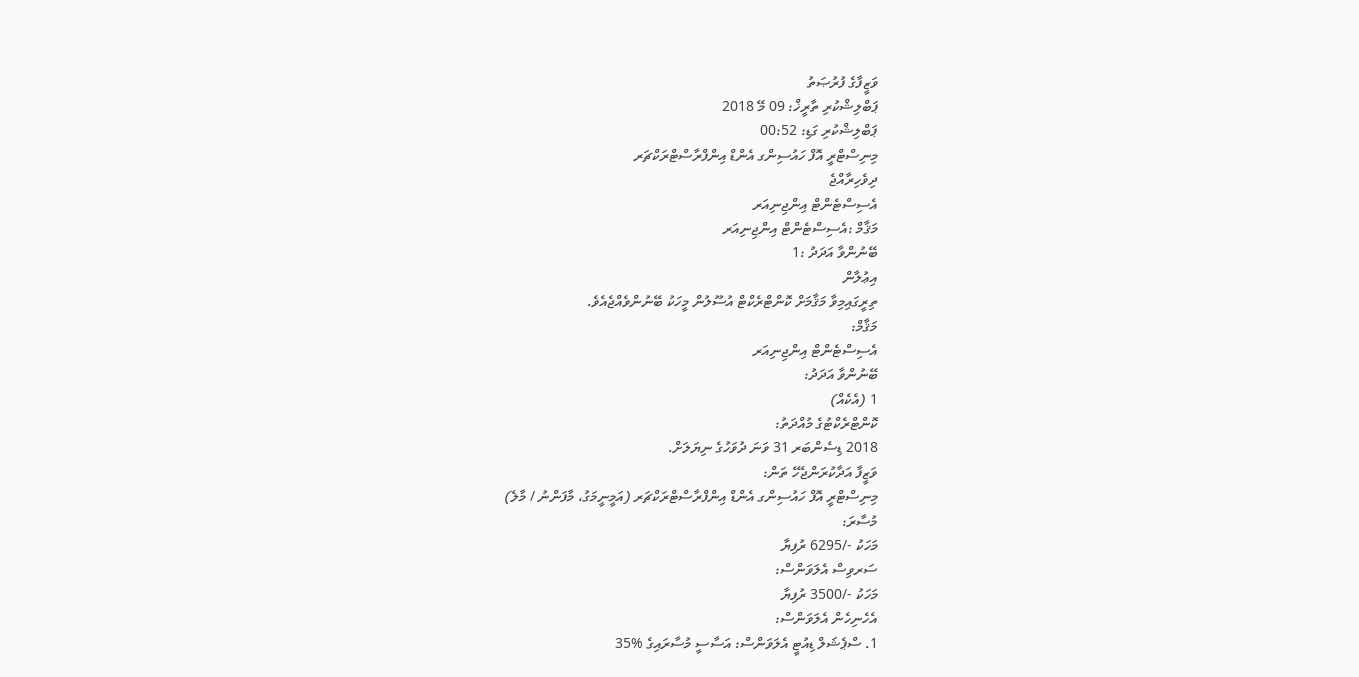ވަޒީފާގެ ފުރުޞަތު
ޕަބްލިޝްކުރި ތާރީޚް: 09 މޭ 2018
ޕަބްލިޝްކުރި ގަޑި: 00:52
މިނިސްޓްރީ އޮފް ހައުސިންގ އެންޑް އިންފްރާސްޓްރަކްޗަރ
ދިވެހިރާއްޖެ
އެސިސްޓެންޓް އިންޖިނިއަރ
މަޤާމް :އެސިސްޓެންޓް އިންޖިނިއަރ
ބޭނުންވާ އަދަދު :1
އިޢުލާން
ތިރީގައިމިވާ މަޤާމަށް ކޮންޓްރެކްޓް އުސޫލުން މީހަކު ބޭނުންވެއްޖެއެވެ.
މަޤާމް:
އެސިސްޓެންޓް އިންޖިނިއަރ
ބޭނުންވާ އަދަދު:
1 (އެކެއް)
ކޮންޓްރެކްޓުގެ މުއްދަތު:
2018 ޑިސެންބަރ 31 ވަނަ ދުވަހުގެ ނިޔަލަށް.
ވަޒީފާ އަދާކުރަންޖެހޭ ތަން:
މިނިސްޓްރީ އޮފް ހައުސިންގ އެންޑް އިންފްރާސްޓްރަކްޗަރ (އަމީނީމަގު، މާފަންނު / މާލެ)
މުސާރަ:
މަހަކު -/6295 ރުފިޔާ
ސަރވިސް އެލަވަންސް:
މަހަކު -/3500 ރުފިޔާ
އެހެނިހެން އެލަވަންސް:
1. ސްޕެޝަލް ޑިއުޓީ އެލަވަންސް: އަސާސީ މުސާރައިގެ %35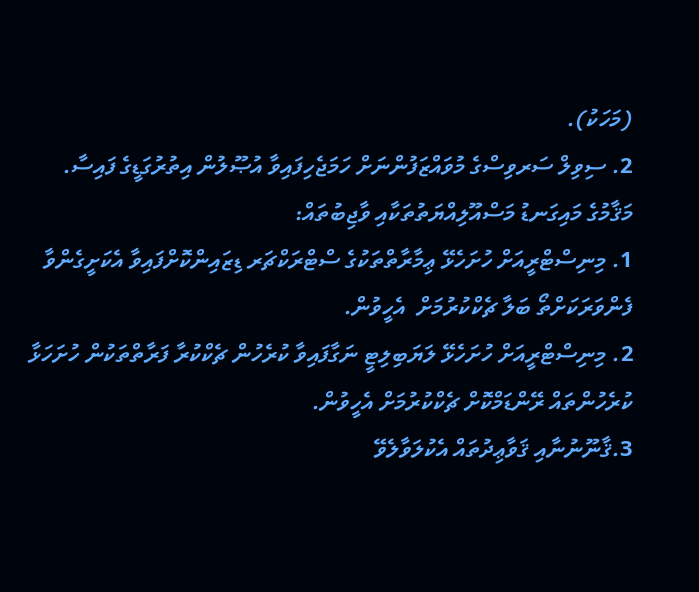(މަހަކު).
2. ސިވިލް ސަރވިސްގެ މުވައްޒަފުންނަށް ހަމަޖެހިފައިވާ އުޞޫލުން އިތުރުގަޑީގެ ފައިސާ.
މަޤާމުގެ މައިގަނޑު މަސްއޫލިއްޔަތުތަކާއި ވާޖިބުތައް:
1. މިނިސްޓްރީއަށް ހުށަހެޅޭ ޢިމާރާތްތަކުގެ ސްޓްރަކްޗަރ ޑިޒައިންކޮށްފައިވާ އެކަށީގެންވާ ފެންވަރަކަށްތޯ ބަލާ ޗެކްކުރުމަށް  އެހީވުން.
2. މިނިސްޓްރީއަށް ހުށަހެޅޭ ލަޔަބިލިޓީ ނަގާފައިވާ ކުރެހުން ޗެކްކުރާ ފަރާތްތަކުން ހުށަހަޅާ ކުރެހުންތައް ރޭންޑަމްކޮށް ޗެކްކުރުމަށް އެހީވުން.
3.ޤާނޫނުނާއި ޤަވާޢިދުތައް އެކުލަވާލެވޭ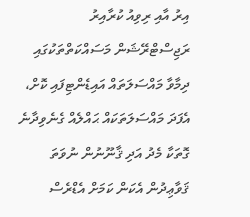އިރު އާއި ރިވިއު ކުރާއިރު ރަޖިސްޓްރޭޝަން މަސައްކަތްތަކުގައި ދިމާވާ މައްސަލަތައް އައިޑެންޓިފައި ކޮށް، އެފަދަ މައްސަލަތަކައް ޙައްލެއް ގެނެވިދާނެ ގޮތަކާ މެދު އަދި ޤާނޫނުން ނުވަތަ ޤަވާޢިދުން އެކަން ކަމަށް އެޑްރެސް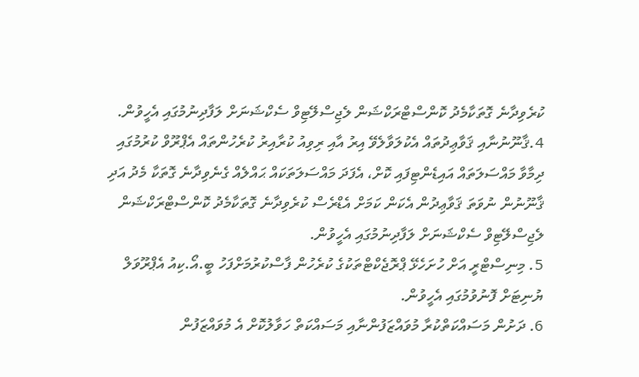ކުރެވިދާނެ ގޮތަކާމެދު ކޮންސްޓްރަކްޝަން ލެޖިސްލޭޓިވް ސެކްޝަނަށް ލަފާދިނުމުގައި އެހީވުން.
4.ޤާނޫނުނާއި ޤަވާޢިދުތައް އެކުލަވާލެވޭ އިރު އާއި ރިވިއު ކުރާއިރު ކުރެހުންތައް އެޕްރޫވް ކުރުމުގައި ދިމާވާ މައްސަލަތައް އައިޑެންޓިފައި ކޮށް، އެފަދަ މައްސަލަތަކައް ޙައްލެއް ގެނެވިދާނެ ގޮތަކާ މެދު އަދި ޤާނޫނުން ނުވަތަ ޤަވާޢިދުން އެކަން ކަމަށް އެޑްރެސް ކުރެވިދާނެ ގޮތަކާމެދު ކޮންސްޓްރަކްޝަން ލެޖިސްލޭޓިވް ސެކްޝަނަށް ލަފާދިނުމުގައި އެހީވުން.
5. މިނިސްޓްރީ އަށް ހުށަހެޅޭ ޕްރޮޖެކްޓްތަކުގެ ކުރެހުން ފާސްކުރުމަށްފަހު ބީ.އޯ.ކިއު އެޕްރޫވަލް ޔުނިޓަށް ފޮނުވުމުގައި އެހީވުން.
6. ދަށުން މަސައްކަތްކުރާ މުވައްޒަފުންނާއި މަސައްކަތް ހަވާލުކޮށް އެ މުވައްޒަފުން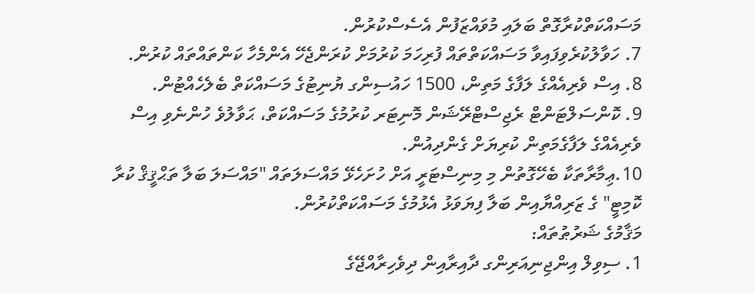މަސައްކަތްކުރާގޮތް ބަލައި މުވައްޒަފުން އެސެސްކުރުން.
7. ހަވާލުކުރެވިފައިވާ މަސައްކަތްތައް ފުރިހަމަ ކުރުމަށް ކުރަންޖެހޭ އެންމެހާ ކަންތައްތައް ކުރުން.
8. އިސް ވެރިއެއްގެ ލަފާގެ މަތިން، 1500 ހައުސިންގ ޔުނިޓުގެ މަސައްކަތް ބެލެހެއްޓުން.
9. ކޮންސަލްޓަންޓް ރެޖިސްޓްރޭޝަން މޮނިޓަރ ކުރުމުގެ މަސައްކަތް، ޙަވާލުވެ ހުންނެވި އިސް ވެރިއެއްގެ ލަފާގެމަތިން ކުރިޔަށް ގެންދިއުން.
10.ޢިމާރާތަކާ ބެހޭގޮތުން މި މިނިސްޓަރީ އަށް ހުށަހެޅޭ މައްސަލަތައް "މައްސަލަ ބަލާ ތަޙްޤީޤް ކުރާ ކޮމިޓީ" ގެ ޒަރިއްޔާއިން ބަލާ ފިޔަވަޅު އެޅުމުގެ މަސައްކަތްކުރުން.
މަޤާމުގެ ޝަރުޠުތައް:
1. ސިވިލް އިންޖިނިއަރިންގ ދާއިރާއިން ދިވެހިރާއްޖޭގެ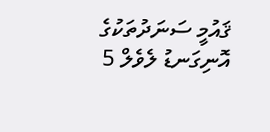ޤައުމީ ސަނަދުތަކުގެ އޮނިގަނޑު ލެވެލް 5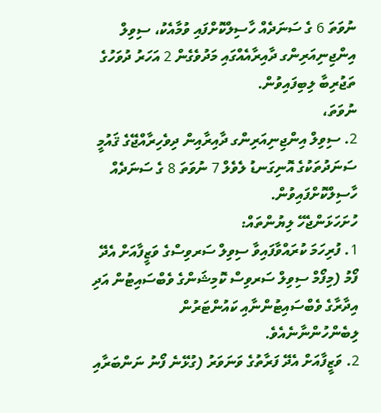ނުވަތަ 6 ގެ ސަނަދެއް ހާސިލްކޮށްފައި ވުމާއެކު، ސިވިލް އިންޖިނިއަރިންގ ދާއިރާއެއްގައި މަދުވެގެން 2 އަހަރު ދުވަހުގެ ތަޖުރިބާ ލިބިފައިވުން.
ނުވަތަ،
2. ސިވިލް އިންޖިނިއަރިންގ ދާއިރާއިން ދިވެހިރާއްޖޭގެ ޤައުމީ ސަނަދުތަކުގެ އޮނިގަނޑު ލެވެލް 7 ނުވަތަ 8 ގެ ސަނަދެއް ހާސިލްކޮށްފައިވުން.
ހުށަހަޅަންޖެހޭ ލިޔުންތައް:
1. ފުރިހަމަ ކުރައްވާފައިވާ ސިވިލް ސަރވިސްގެ ވަޒީފާއަށް އެދޭ ފޯމު (މިފޯމް ސިވިލް ސަރވިސް ކޮމިޝަންގެ ވެބްސައިޓުން އަދި އިދާރާގެ ވެބްސައިޓުންނާއި ކައުންޓަރުން ލިބެންހުންނާނެއެވެ.
2. ވަޒީފާއަށް އެދޭ ފަރާތުގެ ވަނަވަރު (ގުޅޭނެ ފޯނު ނަންބަރާއި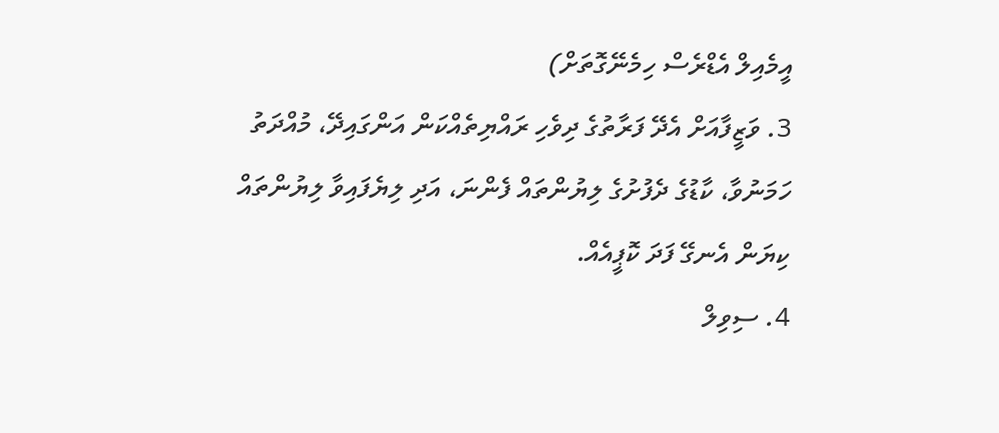އީމެއިލް އެޑްރެސް ހިމެނޭގޮތަށް)
3. ވަޒީފާއަށް އެދޭ ފަރާތުގެ ދިވެހި ރައްޔިތެއްކަން އަންގައިދޭ، މުއްދަތު ހަމަނުވާ، ކާޑުގެ ދެފުށުގެ ލިޔުންތައް ފެންނަ، އަދި ލިޔެފައިވާ ލިޔުންތައް ކިޔަން އެނގޭ ފަދަ ކޮޕީއެއް.
4. ސިވިލް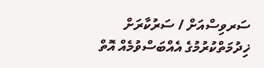ސަރވިސްއަށް / ސަރުކާރަށް ޚިދުމަތްކުރުމުގެ އެއްބަސްވުމެއް އޮތް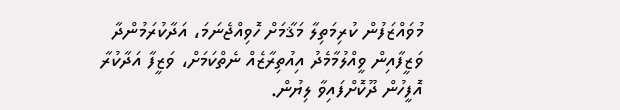މުވައްޒަފުން ކުރިމަތިލާ މަޤާމަށް ހޮވިއްޖެނަމަ، އަދާކުރަމުންދާ ވަޒީފާއިން ވީއްލުމާމެދު އިއުތިރާޒެއް ނެތްކަމަށް، ވަޒީފާ އަދާކުރާ އޮފީހުން ދޫކޮށްފައިވާ ލިޔުން.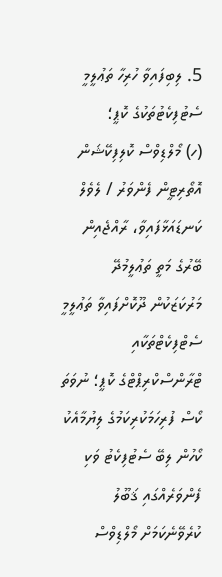5. ލިބިފައިވާ ހުރިހާ ތަޢުލީމީ ސެޓުފިކެޓުތަކުގެ ކޮޕީ؛
(ހ) މޯލްޑިވްސް ކޮލިފިކޭޝަން އޮތޯރިޓީން ފެންވަރު / ލެވެލް ކަނޑައަޅާފައިވާ، ރާއްޖެއިން ބޭރުގެ މަތީ ތަޢުލީމުދޭ މަރުކަޒަކުން ދޫކޮށްފައިވާ ތަޢުލީމީ ސެޓްފިކެޓްތަކާއި ޓްރާންސްކްރިޕްޓްގެ ކޮޕީ؛ ނުވަތަ ކޯސް ފުރިހަމަކުރިކަމުގެ ލިޔުމާއެކު ކޯހުން ލިބޭ ސެޓުފިކެޓު ވަކި ފެންވަރެއްގައި ޤަބޫލު ކުރެވޭނެކަމަށް މޯލްޑިވްސް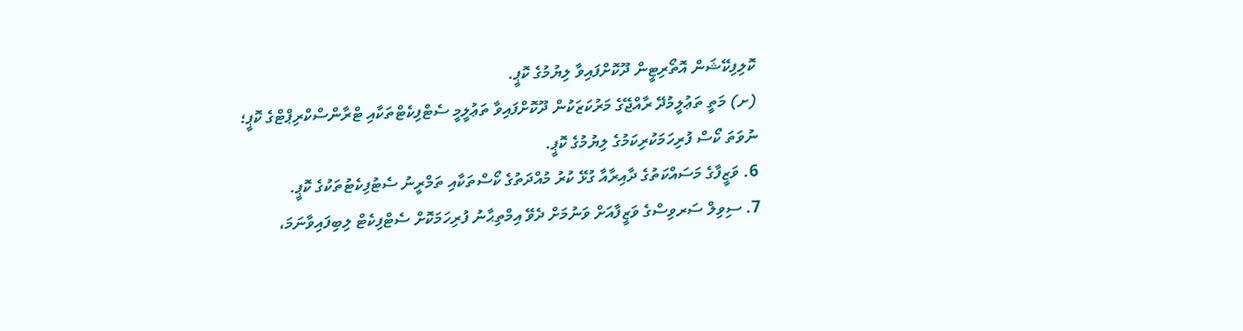ކޮލިފިކޭޝަން އޮތޯރިޓީން ދޫކޮށްފައިވާ ލިޔުމުގެ ކޮޕީ.
(ށ) މަތީ ތަޢުލީމުދޭ ރާއްޖޭގެ މަރުކަޒަކުން ދޫކޮށްފައިވާ ތަޢުލީމީ ސެޓްފިކެޓްތަކާއި ޓްރާންސްކްރިޕްޓްގެ ކޮޕީ؛ ނުވަތަ ކޯސް ފުރިހަމަކުރިކަމުގެ ލިޔުމުގެ ކޮޕީ.
6. ވަޒީފާގެ މަސައްކަތުގެ ދާއިރާއާ ގުޅޭ ކުރު މުއްދަތުގެ ކޯސްތަކާއި ތަމްރީނު ސެޓުފިކެޓުތަކުގެ ކޮޕީ.
7. ސިވިލް ސަރވިސްގެ ވަޒީފާއަށް ވަނުމަށް ދެވޭ އިމްތިޙާނު ފުރިހަމަކޮށް ސެޓްފިކެޓް ލިބިފައިވާނަމަ،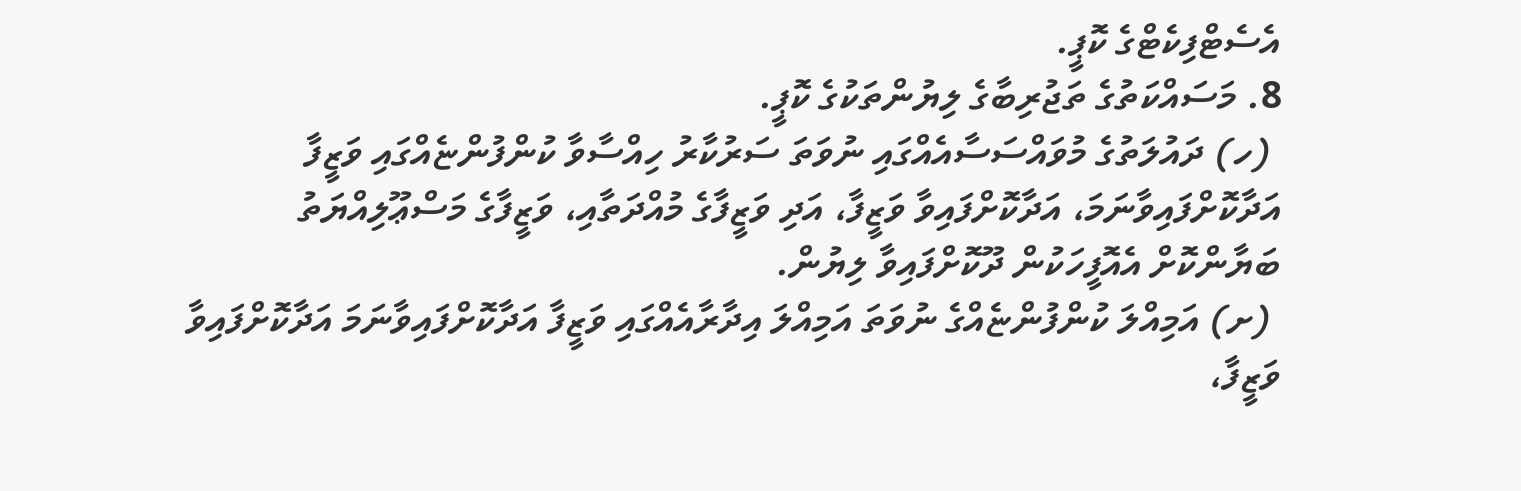އެސެޓްފިކެޓްގެ ކޮޕީ.
8. މަސައްކަތުގެ ތަޖުރިބާގެ ލިޔުންތަކުގެ ކޮޕީ.
 (ހ) ދައުލަތުގެ މުވައްސަސާއެއްގައި ނުވަތަ ސަރުކާރު ހިއްސާވާ ކުންފުންޏެއްގައި ވަޒީފާ އަދާކޮށްފައިވާނަމަ، އަދާކޮށްފައިވާ ވަޒީފާ، އަދި ވަޒީފާގެ މުއްދަތާއި، ވަޒީފާގެ މަސްޢޫލިއްޔަތު ބަޔާންކޮށް އެއޮފީހަކުން ދޫކޮށްފައިވާ ލިޔުން.
 (ށ) އަމިއްލަ ކުންފުންޏެއްގެ ނުވަތަ އަމިއްލަ އިދާރާއެއްގައި ވަޒީފާ އަދާކޮށްފައިވާނަމަ އަދާކޮށްފައިވާ ވަޒީފާ،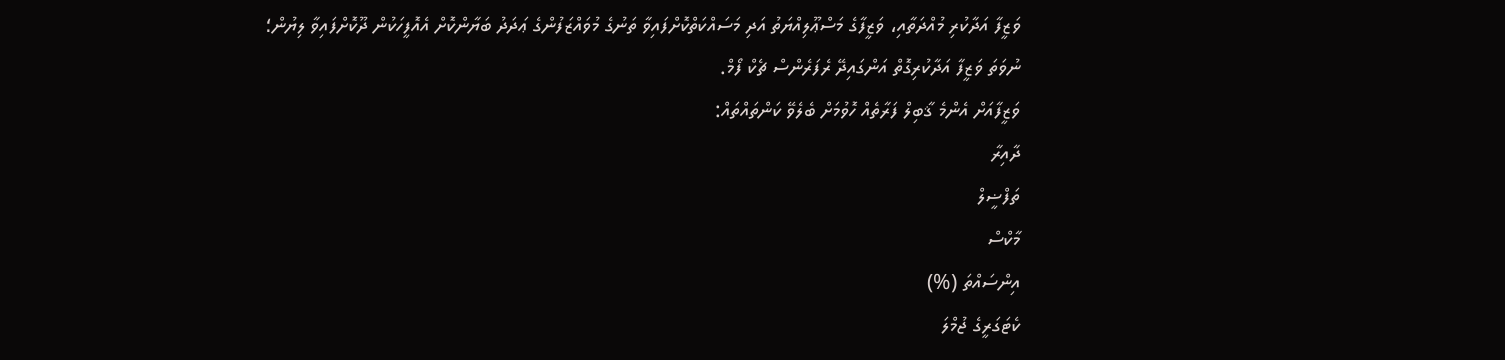ވަޒީފާ އަދާކުރި މުއްދަތާއި، ވަޒީފާގެ މަސްޢޫލިއްޔަތު އަދި މަސައްކަތްކޮށްފައިވާ ތަނުގެ މުވައްޒަފުންގެ ޢަދަދު ބަޔާންކޮށް އެއޮފީހަކުން ދޫކޮށްފައިވާ ލިޔުން؛ ނުވަތަ ވަޒީފާ އަދާކުރިގޮތް އަންގައިދޭ ރެފަރެންސް ޗެކް ފޯމް.
ވަޒީފާއަށް އެންމެ ޤާބިލް ފަރާތެއް ހޮވުމަށް ބެލެވޭ ކަންތައްތައް:
ދާއިރާ
ތަފްޟީލް
މާކްސް
އިންސައްތަ (%)
ކެޓަގަރީގެ ޖުމްލަ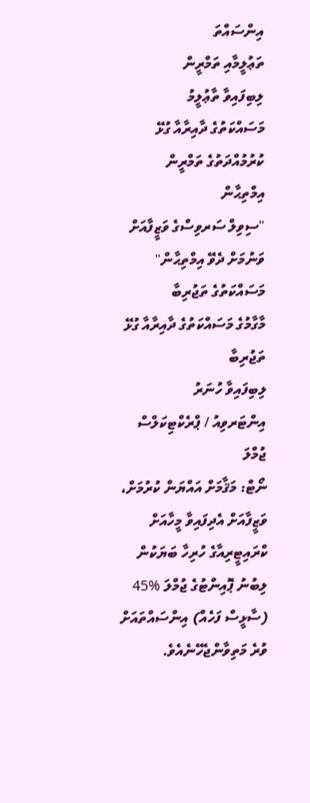އިންސައްތަ
ތަޢުލީމާއި ތަމްރީން
ލިބިފައިވާ ތާޢުލީމު
މަސައްކަތުގެ ދާއިރާއާ ގުޅޭ ކުރުމުއްދަތުގެ ތަމްރީން
އިމްތިޙާން
"ސިވިލް ސަރވިސްގެ ވަޒީފާއަށް ވަނުމަށް ދެވޭ އިމްތިޙާން"
މަސައްކަތުގެ ތަޖުރިބާ
މާގާމުގެ މަސައްކަތުގެ ދާއިރާއާ ގުޅޭ ތަޖުރިބާ
ލިބިފައިވާ ހުނަރު
އިންޓަރވިއު / ޕްރެކްޓިކަލްސް
ޖުމްލަ
ނޯޓް: މަޤާމަށް އައްޔަން ކުރުމަށް، ވަޒީފާއަށް އެދިފައިވާ މީހާއަށް ކްރައިޓީރިއާގެ ހުރިހާ ބަޔަކުން  ލިބުނު ޕޮއިންޓުގެ ޖުމްލަ %45 (ސާޅީސް ފަހެއް) އިންސައްތައަށް ވުރެ މަތިވާންޖެހޭނެއެވެ.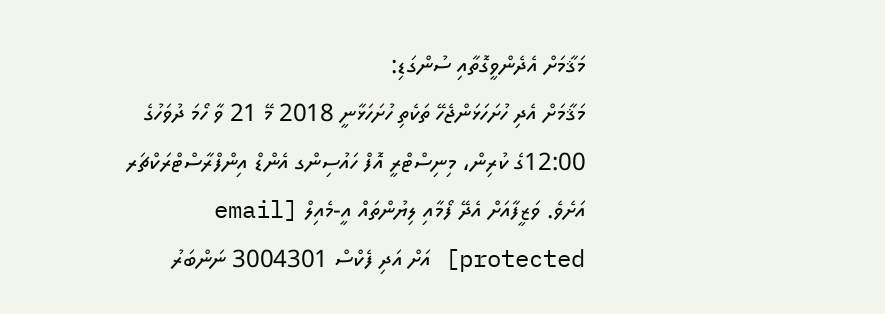މަޤާމަށް އެދެންވީގޮތާއި ސުންގަޑި:
މަޤާމަށް އެދި ހުށަހަޅަންޖެހޭ ތަކެތި ހުށަހަޅާނީ 2018 މޭ 21 ވާ ހޯމަ ދުވަހުގެ 12:00ގެ ކުރިން، މިނިސްޓްރީ އޮފް ހައުސިންގ އެންޑް އިންފްރާސްޓްރަކްޗަރ އަށެވެ. ވަޒީފާއަށް އެދޭ ފޯމާއި ލިޔުންތައް އީ-މެއިލް [email protected] އަށް އަދި ފެކްސް 3004301 ނަންބަރު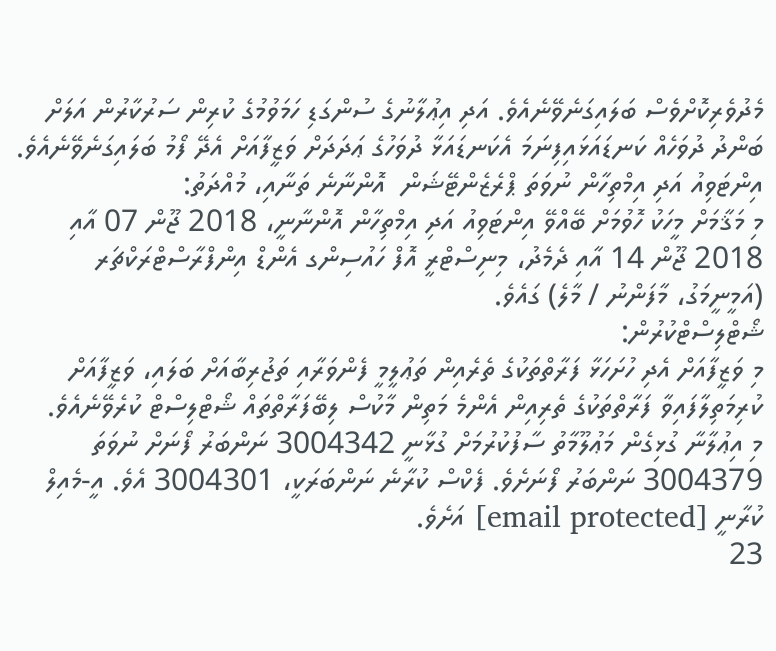މެދުވެރިކޮށްވެސް ބަލައިގަނެވޭނެއެވެ. އަދި އިޢުލާނުގެ ސުންގަޑި ހަމަވުމުގެ ކުރިން ސަރުކާރުން އަލަށް ބަންދު ދުވަހެއް ކަނޑައަޅައިފިނަމަ އެކަނޑައަޅާ ދުވަހުގެ ޢަދަދަށް ވަޒީފާއަށް އެދޭ ފޯމު ބަލައިގަނެވޭނެއެވެ.
އިންޓަވިއު އަދި އިމްތިހާން ނުވަތަ ޕްރެޒެންޓޭޝަން  އޮންނާނެ ތަނާއި، މުއްދަތު:
މި މަޤާމަށް މީހަކު ހޮވުމަށް ބޭއްވޭ އިންޓަވިއު އަދި އިމްތިހާން އޮންނާނީ، 2018 ޖޫން 07 އާއި 2018 ޖޫން 14 އާއި ދެމެދު، މިނިސްޓްރީ އޮފް ހައުސިންގ އެންޑް އިންފްރާސްޓްރަކްޗަރ (އަމީނީމަގު، މާފަންނު / މާލެ) ގައެވެ.
ޝޯޓްލިސްޓްކުރުން:
މި ވަޒީފާއަށް އެދި ހުށަހަޅާ ފަރާތްތަކުގެ ތެރެއިން ތަޢުލީމީ ފެންވަރާއި ތަޖުރިބާއަށް ބަލައި، ވަޒީފާއަށް ކުރިމަތިލާފައިވާ ފަރާތްތަކުގެ ތެރިއިން އެންމެ މަތިން މާކުސް ލިބޭފަރާތްތައް ޝޯޓްލިސްޓް ކުރެވޭނެއެވެ.
މި އިޢުލާނާ ގުޅިގެން މަޢުލޫމާތު ސާފުކުރުމަށް ގުޅާނީ 3004342 ނަންބަރު ފޯނަށް ނުވަތަ 3004379 ނަންބަރު ފޯނަށެވެ. ފެކްސް ކުރާނެ ނަންބަރަކީ، 3004301 އެވެ. އީ-މެއިލް ކުރާނީ [email protected] އަށެވެ.
23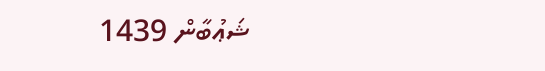ޝަޢުބާން 1439